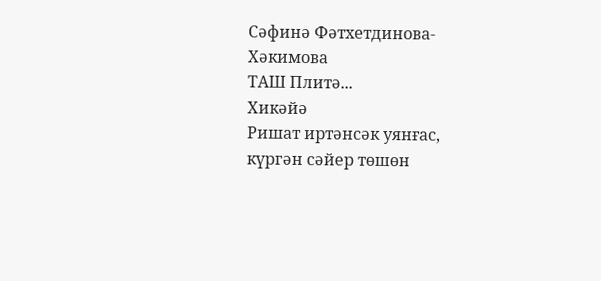Сәфинә Фәтхетдинова-Хәкимова
ТАШ Плитә...
Хикәйә
Ришат иртәнсәк уянғас, күргән сәйер төшөн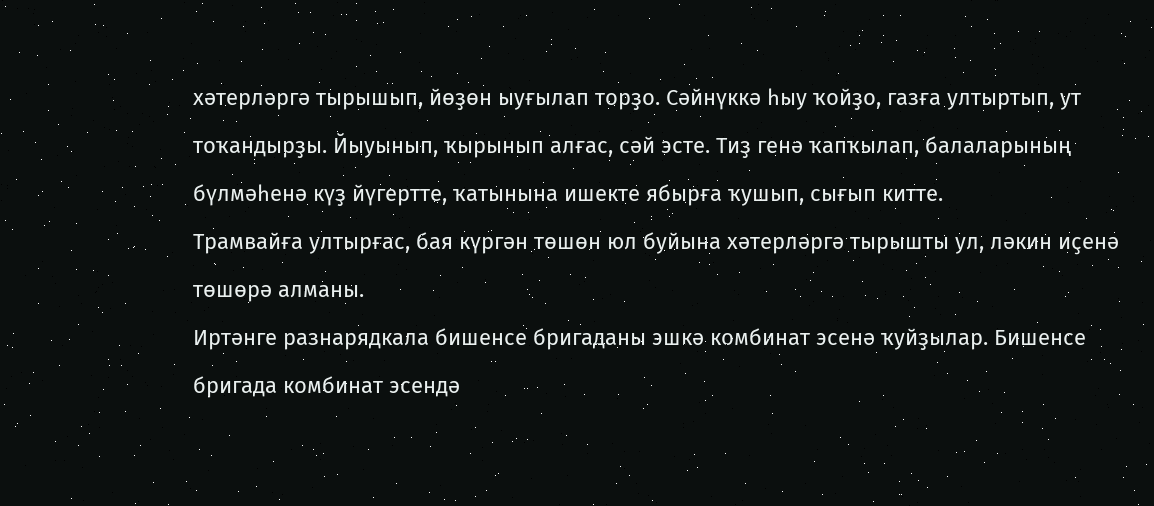хәтерләргә тырышып, йөҙөн ыуғылап торҙо. Сәйнүккә һыу ҡойҙо, газға ултыртып, ут тоҡандырҙы. Йыуынып, ҡырынып алғас, сәй эсте. Тиҙ генә ҡапҡылап, балаларының бүлмәһенә күҙ йүгертте, ҡатынына ишекте ябырға ҡушып, сығып китте.
Трамвайға ултырғас, бая күргән төшөн юл буйына хәтерләргә тырышты ул, ләкин иҫенә төшөрә алманы.
Иртәнге разнарядкала бишенсе бригаданы эшкә комбинат эсенә ҡуйҙылар. Бишенсе бригада комбинат эсендә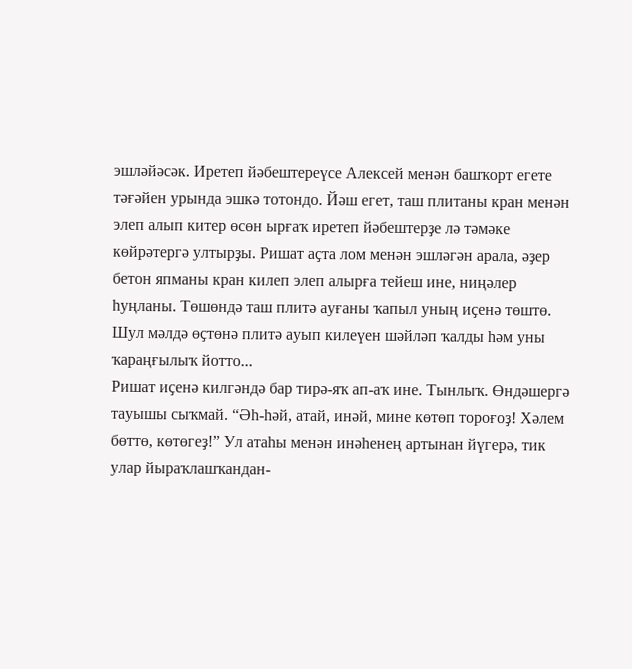эшләйәсәк. Иретеп йәбештереүсе Алексей менән башҡорт егете тәғәйен урында эшкә тотондо. Йәш егет, таш плитаны кран менән элеп алып китер өсөн ырғаҡ иретеп йәбештерҙе лә тәмәке көйрәтергә ултырҙы. Ришат аҫта лом менән эшләгән арала, әҙер бетон япманы кран килеп элеп алырға тейеш ине, ниңәлер һуңланы. Төшөндә таш плитә ауғаны ҡапыл уның иҫенә төштө. Шул мәлдә өҫтөнә плитә ауып килеүен шәйләп ҡалды һәм уны ҡараңғылыҡ йотто...
Ришат иҫенә килгәндә бар тирә-яҡ ап-аҡ ине. Тынлыҡ. Өндәшергә тауышы сыҡмай. “Әһ-һәй, атай, инәй, мине көтөп тороғоҙ! Хәлем бөттө, көтөгеҙ!” Ул атаһы менән инәһенең артынан йүгерә, тик улар йыраҡлашҡандан-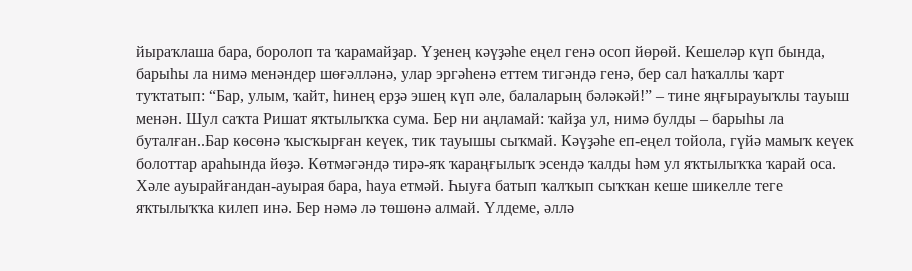йыраҡлаша бара, боролоп та ҡарамайҙар. Үҙенең кәүҙәһе еңел генә осоп йөрөй. Кешеләр күп бында, барыһы ла нимә менәндер шөғәлләнә, улар эргәһенә еттем тигәндә генә, бер сал һаҡаллы ҡарт туҡтатып: “Бар, улым, ҡайт, һинең ерҙә эшең күп әле, балаларың бәләкәй!” – тине яңғырауыҡлы тауыш менән. Шул саҡта Ришат яҡтылыҡҡа сума. Бер ни аңламай: ҡайҙа ул, нимә булды – барыһы ла буталған..Бар көсөнә ҡысҡырған кеүек, тик тауышы сыҡмай. Кәүҙәһе еп-еңел тойола, гүйә мамыҡ кеүек болоттар араһында йөҙә. Көтмәгәндә тирә-яҡ ҡараңғылыҡ эсендә ҡалды һәм ул яҡтылыҡҡа ҡарай оса. Хәле ауырайғандан-ауырая бара, һауа етмәй. Һыуға батып ҡалҡып сыҡҡан кеше шикелле теге яҡтылыҡҡа килеп инә. Бер нәмә лә төшөнә алмай. Үлдеме, әллә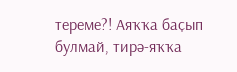тереме?! Аяҡҡа баҫып булмай, тирә-яҡҡа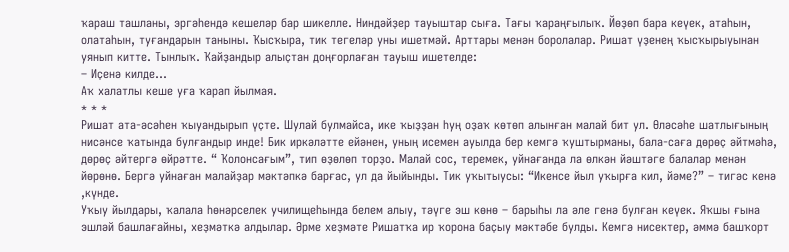ҡараш ташланы, эргәһендә кешеләр бар шикелле. Ниндәйҙер тауыштар сыға. Тағы ҡараңғылыҡ. Йөҙөп бара кеүек, атаһын, олатаһын, туғандарын таныны. Ҡысҡыра, тик тегеләр уны ишетмәй. Арттары менән боролалар. Ришат үҙенең ҡысҡырыуынан уянып китте. Тынлыҡ. Ҡайҙандыр алыҫтан доңғорлаған тауыш ишетелде:
– Иҫенә килде...
Аҡ халатлы кеше уға ҡарап йылмая.
* * *
Ришат ата-әсәһен ҡыуандырып үҫте. Шулай булмайса, ике ҡыҙҙан һуң оҙаҡ көтөп алынған малай бит ул. Өләсәһе шатлығының нисәнсе ҡатында булғандыр инде! Бик иркәләтте ейәнен, уның исемен ауылда бер кемгә ҡуштырманы, бала-саға дөрөҫ әйтмәһә, дөрөҫ әйтергә өйрәтте. “ Ҡолонсағым”, тип өҙөлөп торҙо. Малай сос, теремек, уйнағанда ла өлкән йәштәге балалар менән йөрөнө. Бергә уйнаған малайҙар мәктәпкә барғас, ул да йыйынды. Тик уҡытыусы: “Икенсе йыл уҡырға кил, йәме?” – тигәс кенә ,күнде.
Уҡыу йылдары, ҡалала һөнәрселек училищеһында белем алыу, тәүге эш көнө – барыһы ла әле генә булған кеүек. Яҡшы ғына эшләй башлағайны, хеҙмәткә алдылар. Әрме хеҙмәте Ришатҡа ир ҡорона баҫыу мәктәбе булды. Кемгә нисектер, әммә башҡорт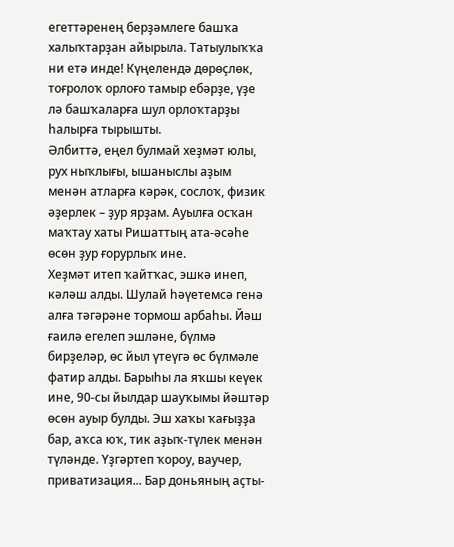егеттәренең берҙәмлеге башҡа халыҡтарҙан айырыла. Татыулыҡҡа ни етә инде! Күңелендә дөрөҫлөк, тоғролоҡ орлоғо тамыр ебәрҙе, үҙе лә башҡаларға шул орлоҡтарҙы һалырға тырышты.
Әлбиттә, еңел булмай хеҙмәт юлы, рух ныҡлығы, ышаныслы аҙым менән атларға кәрәк, сослоҡ, физик әҙерлек – ҙур ярҙам. Ауылға осҡан маҡтау хаты Ришаттың ата-әсәһе өсөн ҙур ғорурлыҡ ине.
Хеҙмәт итеп ҡайтҡас, эшкә инеп, кәләш алды. Шулай һәүетемсә генә алға тәгәрәне тормош арбаһы. Йәш ғаилә егелеп эшләне, бүлмә бирҙеләр, өс йыл үтеүгә өс бүлмәле фатир алды. Барыһы ла яҡшы кеүек ине, 90-сы йылдар шауҡымы йәштәр өсөн ауыр булды. Эш хаҡы ҡағыҙҙа бар, аҡса юҡ, тик аҙыҡ-түлек менән түләнде. Үҙгәртеп ҡороу, ваучер, приватизация... Бар доньяның аҫты-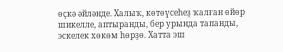өҫкә әйләнде. Халыҡ, көтөүсеһеҙ ҡалған өйөр шикелле, аптыранды, бер урында тапанды, эскелек хөкөм һөрҙө. Хатта эш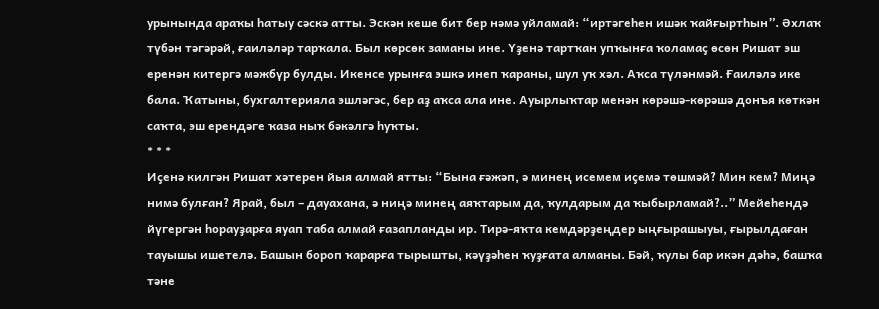урынында араҡы һатыу сәскә атты. Эскән кеше бит бер нәмә уйламай: “иртәгеһен ишәк ҡайғыртһын”. Әхлаҡ түбән тәгәрәй, ғаиләләр тарҡала. Был көрсөк заманы ине. Үҙенә тартҡан упҡынға ҡоламаҫ өсөн Ришат эш еренән китергә мәжбүр булды. Икенсе урынға эшкә инеп ҡараны, шул уҡ хәл. Аҡса түләнмәй. Ғаиләлә ике бала. Ҡатыны, бухгалтерияла эшләгәс, бер аҙ аҡса ала ине. Ауырлыҡтар менән көрәшә-көрәшә донъя көткән саҡта, эш ерендәге ҡаза ныҡ бәкәлгә һуҡты.
* * *
Иҫенә килгән Ришат хәтерен йыя алмай ятты: “Бына ғәжәп, ә минең исемем иҫемә төшмәй? Мин кем? Миңә нимә булған? Ярай, был – дауахана, ә ниңә минең аяҡтарым да, ҡулдарым да ҡыбырламай?..” Мейеһендә йүгергән һорауҙарға яуап таба алмай ғазапланды ир. Тирә-яҡта кемдәрҙеңдер ыңғырашыуы, ғырылдаған тауышы ишетелә. Башын бороп ҡарарға тырышты, кәүҙәһен ҡуҙғата алманы. Бәй, ҡулы бар икән дәһә, башҡа тәне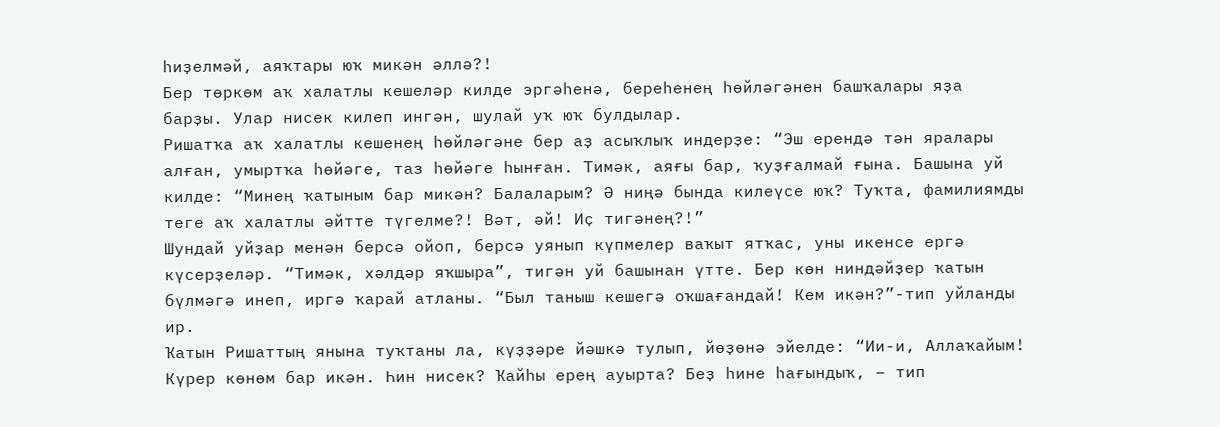һиҙелмәй, аяҡтары юҡ микән әллә?!
Бер төркөм аҡ халатлы кешеләр килде эргәһенә, береһенең һөйләгәнен башҡалары яҙа барҙы. Улар нисек килеп ингән, шулай уҡ юҡ булдылар.
Ришатҡа аҡ халатлы кешенең һөйләгәне бер аҙ асыҡлыҡ индерҙе: “Эш ерендә тән яралары алған, умыртҡа һөйәге, таз һөйәге һынған. Тимәк, аяғы бар, ҡуҙғалмай ғына. Башына уй килде: “Минең ҡатыным бар микән? Балаларым? Ә ниңә бында килеүсе юҡ? Туҡта, фамилиямды теге аҡ халатлы әйтте түгелме?! Вәт, әй! Иҫ тигәнең?!”
Шундай уйҙар менән берсә ойоп, берсә уянып күпмелер ваҡыт ятҡас, уны икенсе ергә күсерҙеләр. “Тимәк, хәлдәр яҡшыра”, тигән уй башынан үтте. Бер көн ниндәйҙер ҡатын бүлмәгә инеп, иргә ҡарай атланы. “Был таныш кешегә оҡшағандай! Кем икән?”-тип уйланды ир.
Ҡатын Ришаттың янына туҡтаны ла, күҙҙәре йәшкә тулып, йөҙөнә эйелде: “Ии-и, Аллаҡайым! Күрер көнөм бар икән. Һин нисек? Ҡайһы ерең ауырта? Беҙ һине һағындыҡ, – тип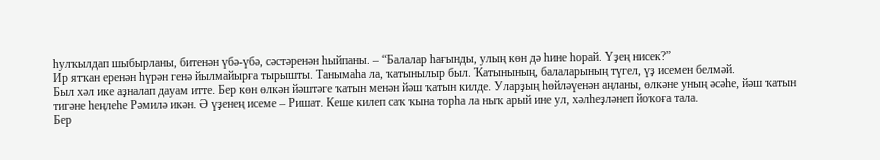һулҡылдап шыбырланы, битенән үбә-үбә, сәстәренән һыйпаны. – “Балалар һағынды, улың көн дә һине һорай. Үҙең нисек?”
Ир ятҡан еренән һүрән генә йылмайырға тырышты. Танымаһа ла, ҡатынылыр был. Ҡатынының, балаларының түгел, үҙ исемен белмәй.
Был хәл ике аҙналап дауам итте. Бер көн өлкән йәштәге ҡатын менән йәш ҡатын килде. Уларҙың һөйләүенән аңланы, өлкәне уның әсәһе, йәш ҡатын тигәне һеңлеһе Рәмилә икән. Ә үҙенең исеме – Ришат. Кеше килеп саҡ ҡына торһа ла ныҡ арый ине ул, хәлһеҙләнеп йоҡоға тала.
Бер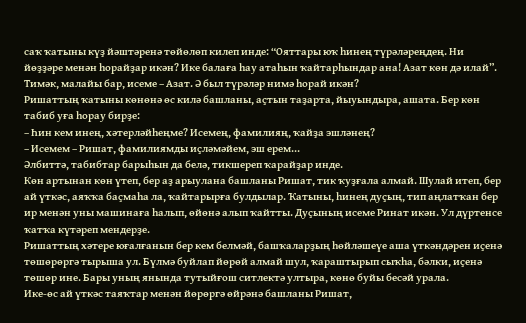саҡ ҡатыны күҙ йәштәренә төйөлөп килеп инде: “Ояттары юҡ һинең түрәләреңдең. Ни йөҙҙәре менән һорайҙар икән? Ике балаға һау атаһын ҡайтарһындар ана! Азат көн дә илай”.
Тимәк, малайы бар, исеме – Азат. Ә был түрәләр нимә һорай икән?
Ришаттың ҡатыны көнөнә өс килә башланы, аҫтын таҙарта, йыуындыра, ашата. Бер көн табиб уға һорау бирҙе:
– Һин кем инең, хәтерләйһеңме? Исемең, фамилияң, ҡайҙа эшләнең?
– Исемем – Ришат, фамилиямды иҫләмәйем, эш ерем...
Әлбиттә, табибтар барыһын да белә, тикшереп ҡарайҙар инде.
Көн артынан көн үтеп, бер аҙ арыулана башланы Ришат, тик ҡуҙғала алмай. Шулай итеп, бер ай үткәс, аяҡҡа баҫмаһа ла, ҡайтарырға булдылар. Ҡатыны, һинең дуҫың, тип аңлатҡан бер ир менән уны машинаға һалып, өйөнә алып ҡайтты. Дуҫының исеме Ринат икән. Ул дүртенсе ҡатҡа күтәреп мендерҙе.
Ришаттың хәтере юғалғанын бер кем белмәй, башҡаларҙың һөйләшеүе аша үткәндәрен иҫенә төшөрөргә тырыша ул. Бүлмә буйлап йөрөй алмай шул, ҡараштырып сыҡһа, бәлки, иҫенә төшөр ине. Бары уның янында тутыйғош ситлектә ултыра, көнө буйы бесәй урала.
Ике-өс ай үткәс таяҡтар менән йөрөргә өйрәнә башланы Ришат,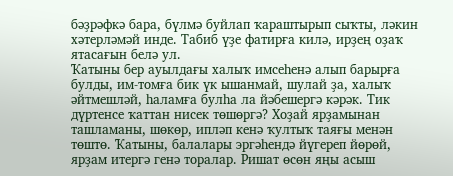бәҙрәфкә бара, бүлмә буйлап ҡараштырып сыҡты, ләкин хәтерләмәй инде. Табиб үҙе фатирға килә, ирҙең оҙаҡ ятасағын белә ул.
Ҡатыны бер ауылдағы халыҡ имсеһенә алып барырға булды, им-томға бик үк ышанмай, шулай ҙа, халыҡ әйтмешләй, һаламға булһа ла йәбешергә кәрәк. Тик дүртенсе ҡаттан нисек төшөргә? Хоҙай ярҙамынан ташламаны, шөкөр, ипләп кенә ҡултыҡ таяғы менән төштө. Ҡатыны, балалары эргәһендә йүгереп йөрөй, ярҙам итергә генә торалар. Ришат өсөн яңы асыш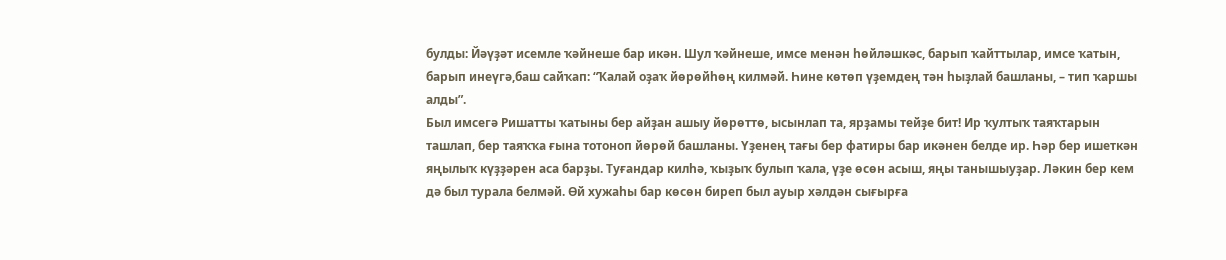булды: Йәүҙәт исемле ҡәйнеше бар икән. Шул ҡәйнеше, имсе менән һөйләшкәс, барып ҡайттылар, имсе ҡатын, барып инеүгә,баш сайҡап: “Ҡалай оҙаҡ йөрөйһөң килмәй. Һине көтөп үҙемдең тән һыҙлай башланы, – тип ҡаршы алды”.
Был имсегә Ришатты ҡатыны бер айҙан ашыу йөрөттө, ысынлап та, ярҙамы тейҙе бит! Ир ҡултыҡ таяҡтарын ташлап, бер таяҡҡа ғына тотоноп йөрөй башланы. Үҙенең тағы бер фатиры бар икәнен белде ир. Һәр бер ишеткән яңылыҡ күҙҙәрен аса барҙы. Туғандар килһә, ҡыҙыҡ булып ҡала, үҙе өсөн асыш, яңы танышыуҙар. Ләкин бер кем дә был турала белмәй. Өй хужаһы бар көсөн биреп был ауыр хәлдән сығырға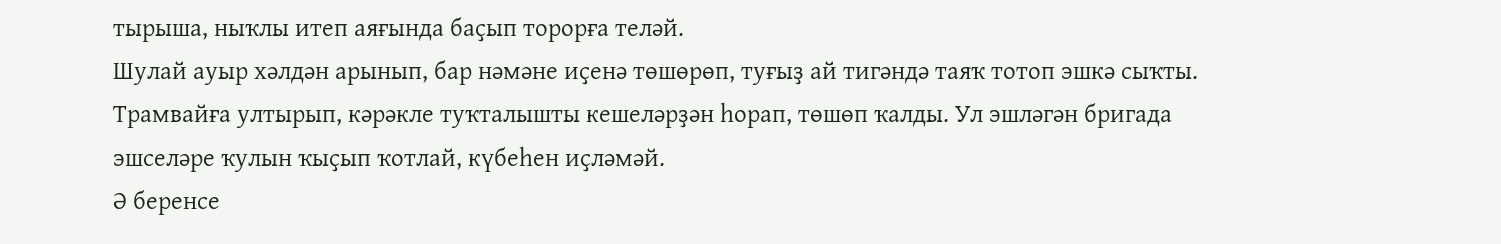тырыша, ныҡлы итеп аяғында баҫып торорға теләй.
Шулай ауыр хәлдән арынып, бар нәмәне иҫенә төшөрөп, туғыҙ ай тигәндә таяҡ тотоп эшкә сыҡты. Трамвайға ултырып, кәрәкле туҡталышты кешеләрҙән һорап, төшөп ҡалды. Ул эшләгән бригада эшселәре ҡулын ҡыҫып ҡотлай, күбеһен иҫләмәй.
Ә беренсе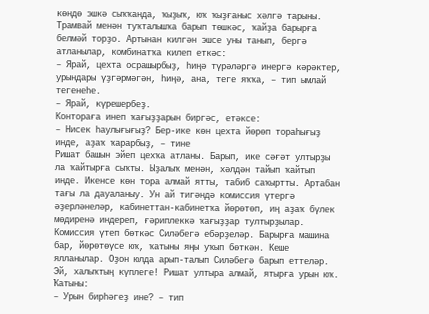көндө эшкә сыҡҡанда, ҡыҙыҡ, юҡ ҡыҙғаныс хәлгә тарыны. Трамвай менән туҡталышҡа барып төшкәс, ҡайҙа барырға белмәй торҙо. Артынан килгән эшсе уны танып, бергә атланылар, комбинатҡа килеп еткәс:
– Ярай, цехта осрашырбыҙ, һиңә түрәләргә инергә кәрәктер, урындары үҙгәрмәгән, һиңә, ана, теге яҡҡа, – тип ымлай тегенеһе.
– Ярай, күрешербеҙ.
Контораға инеп ҡағыҙҙарын биргәс, етәксе:
– Нисек һаулығығыҙ? Бер-ике көн цехта йөрөп тораһығыҙ инде, аҙаҡ ҡарарбыҙ, – тине
Ришат башын эйеп цехҡа атланы. Барып, ике сәғәт ултырҙы ла ҡайтырға сыҡты. Ыҙалыҡ менән, хәлдән тайып ҡайтып инде. Икенсе көн тора алмай ятты, табиб саҡыртты. Артабан тағы ла дауаланыу. Ун ай тигәндә комиссия үтергә әҙерләнеләр, кабинеттан-кабинетҡа йөрөтөп, иң аҙаҡ бүлек мөдиренә индереп, ғәриплеккә ҡағыҙҙар тултырҙылар. Комиссия үтеп бөткәс Силәбегә ебәрҙеләр. Барырға машина бар, йөрөтөүсе юҡ, ҡатыны яңы уҡып бөткән. Кеше ялланылар. Оҙон юлда арып-талып Силәбегә барып еттеләр. Эй, халыҡтың күплеге! Ришат ултыра алмай, ятырға урын юҡ. Ҡатыны:
– Урын бирһәгеҙ ине? – тип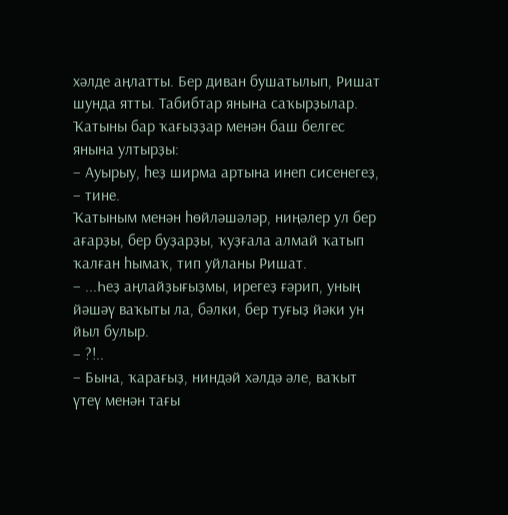хәлде аңлатты. Бер диван бушатылып, Ришат шунда ятты. Табибтар янына саҡырҙылар. Ҡатыны бар ҡағыҙҙар менән баш белгес янына ултырҙы:
– Ауырыу, һеҙ ширма артына инеп сисенегеҙ, – тине.
Ҡатыным менән һөйләшәләр, ниңәлер ул бер ағарҙы, бер буҙарҙы, ҡуҙғала алмай ҡатып ҡалған һымаҡ, тип уйланы Ришат.
– ...Һеҙ аңлайҙығыҙмы, ирегеҙ ғәрип, уның йәшәү ваҡыты ла, бәлки, бер туғыҙ йәки ун йыл булыр.
– ?!..
– Бына, ҡарағыҙ, ниндәй хәлдә әле, ваҡыт үтеү менән тағы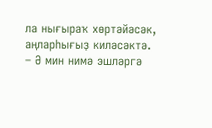ла нығыраҡ хөртәйәсәк, аңларһығыҙ киләсәктә.
– Ә мин нимә эшләргә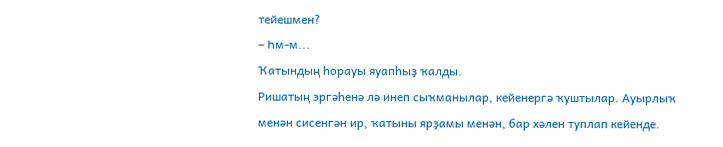тейешмен?
– Һм-м...
Ҡатындың һорауы яуапһыҙ ҡалды.
Ришатың эргәһенә лә инеп сыҡманылар, кейенергә ҡуштылар. Ауырлыҡ менән сисенгән ир, ҡатыны ярҙамы менән, бар хәлен туплап кейенде.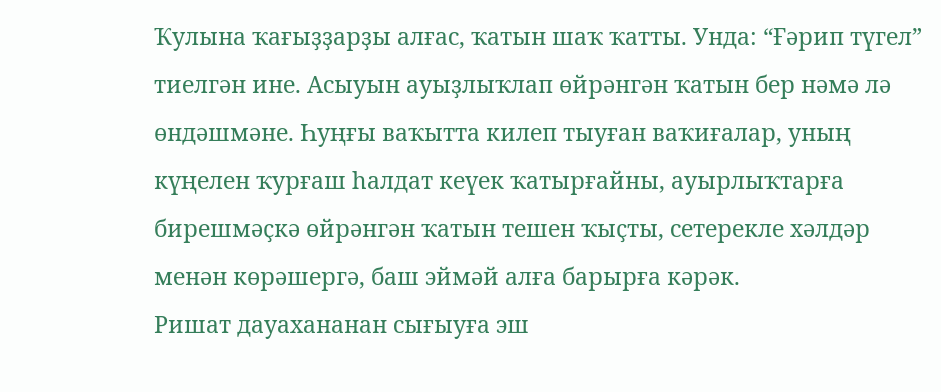Ҡулына ҡағыҙҙарҙы алғас, ҡатын шаҡ ҡатты. Унда: “Ғәрип түгел” тиелгән ине. Асыуын ауыҙлыҡлап өйрәнгән ҡатын бер нәмә лә өндәшмәне. Һуңғы ваҡытта килеп тыуған ваҡиғалар, уның күңелен ҡурғаш һалдат кеүек ҡатырғайны, ауырлыҡтарға бирешмәҫкә өйрәнгән ҡатын тешен ҡыҫты, сетерекле хәлдәр менән көрәшергә, баш эймәй алға барырға кәрәк.
Ришат дауахананан сығыуға эш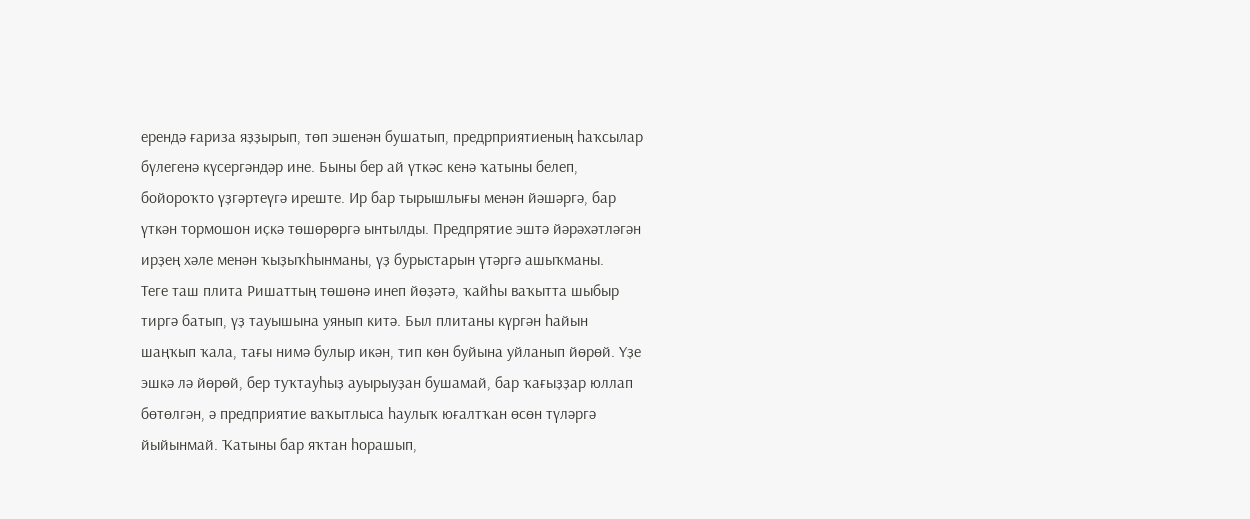ерендә ғариза яҙҙырып, төп эшенән бушатып, предрприятиеның һаҡсылар бүлегенә күсергәндәр ине. Быны бер ай үткәс кенә ҡатыны белеп, бойороҡто үҙгәртеүгә иреште. Ир бар тырышлығы менән йәшәргә, бар үткән тормошон иҫкә төшөрөргә ынтылды. Предпрятие эштә йәрәхәтләгән ирҙең хәле менән ҡыҙыҡһынманы, үҙ бурыстарын үтәргә ашыҡманы.
Теге таш плита Ришаттың төшөнә инеп йөҙәтә, ҡайһы ваҡытта шыбыр тиргә батып, үҙ тауышына уянып китә. Был плитаны күргән һайын шаңҡып ҡала, тағы нимә булыр икән, тип көн буйына уйланып йөрөй. Үҙе эшкә лә йөрөй, бер туҡтауһыҙ ауырыуҙан бушамай, бар ҡағыҙҙар юллап бөтөлгән, ә предприятие ваҡытлыса һаулыҡ юғалтҡан өсөн түләргә йыйынмай. Ҡатыны бар яҡтан һорашып,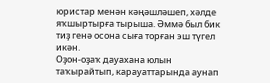юристар менән кәңәшләшеп, хәлде яҡшыртырға тырыша. Әммә был бик тиҙ генә осона сыға торған эш түгел икән.
Оҙон-оҙаҡ дауахана юлын таҡырайтып, карауаттарында аунап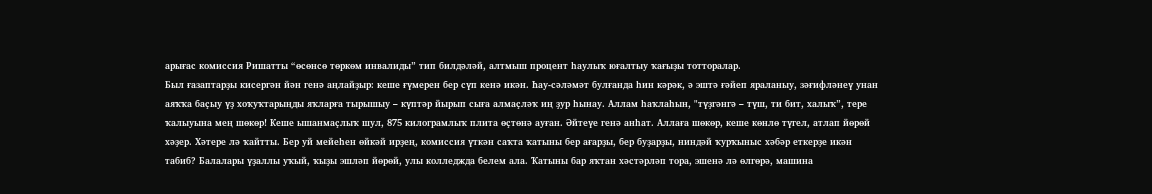арығас комиссия Ришатты “өсөнсө төркөм инвалиды” тип билдәләй, алтмыш процент һаулыҡ юғалтыу ҡағыҙы тотторалар.
Был ғазаптарҙы кисергән йән генә аңлайҙыр: кеше ғүмерен бер сүп кенә икән. Һау-сәләмәт булғанда һин кәрәк, ә эштә ғәйеп яраланыу, зәғифләнеү унан аяҡҡа баҫыу үҙ хоҡуҡтарыңды яҡларға тырышыу – күптәр йырып сыға алмаҫләҡ иң ҙур һынау. Аллам һаҡлаһын, "түҙгәнгә – түш, ти бит, халыҡ”, тере ҡалыуына мең шөкөр! Кеше ышанмаҫлыҡ шул, 875 килограмлыҡ плита өҫтөнә ауған. Әйтеүе генә анһат. Аллаға шөкөр, кеше көнлө түгел, атлап йөрөй хәҙер. Хәтере лә ҡайтты. Бер уй мейеһен өйкәй ирҙең, комиссия үткән саҡта ҡатыны бер ағарҙы, бер буҙарҙы, ниндәй ҡурҡыныс хәбәр еткерҙе икән табиб? Балалары үҙаллы уҡый, ҡыҙы эшләп йөрөй, улы колледжда белем ала. Ҡатыны бар яҡтан хәстәрләп тора, эшенә лә өлгөрә, машина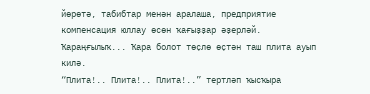йөрөтә, табибтар менән аралаша, предприятие компенсация юллау өсөн ҡағыҙҙар әҙерләй.
Ҡараңғылыҡ... Ҡара болот төҫлө өҫтән таш плита ауып килә.
“Плита!.. Плита!.. Плита!..” тертләп ҡысҡыра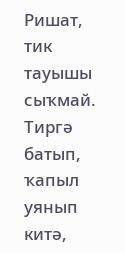Ришат, тик тауышы сыҡмай. Тиргә батып, ҡапыл уянып китә,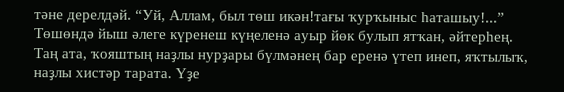тәне дерелдәй. “Уй, Аллам, был төш икән!тағы ҡурҡыныс һаташыу!...” Төшөндә йыш әлеге күренеш күңеленә ауыр йөк булып ятҡан, әйтерһең.
Таң ата, ҡояштың наҙлы нурҙары бүлмәнең бар еренә үтеп инеп, яҡтылыҡ, наҙлы хистәр тарата. Үҙе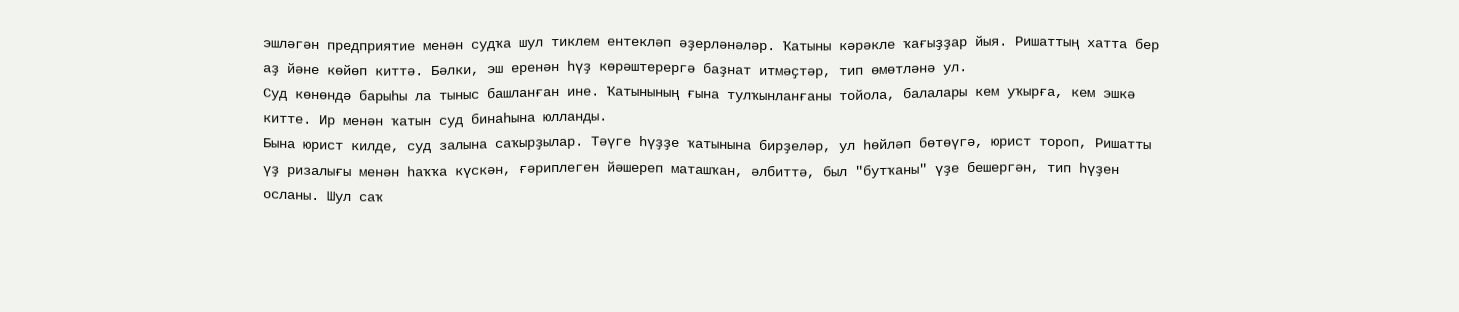эшләгән предприятие менән судҡа шул тиклем ентекләп әҙерләнәләр. Ҡатыны кәрәкле ҡағыҙҙар йыя. Ришаттың хатта бер аҙ йәне көйөп киттә. Бәлки, эш еренән һүҙ көрәштерергә баҙнат итмәҫтәр, тип өмөтләнә ул.
Суд көнөндә барыһы ла тыныс башланған ине. Ҡатынының ғына тулҡынланғаны тойола, балалары кем уҡырға, кем эшкә китте. Ир менән ҡатын суд бинаһына юлланды.
Бына юрист килде, суд залына саҡырҙылар. Тәүге һүҙҙе ҡатынына бирҙеләр, ул һөйләп бөтөүгә, юрист тороп, Ришатты үҙ ризалығы менән һаҡҡа күскән, ғәриплеген йәшереп маташҡан, әлбиттә, был "бутҡаны" үҙе бешергән, тип һүҙен осланы. Шул саҡ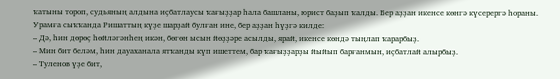ҡатыны тороп, судьяның алдына иҫбатлаусы ҡағыҙҙар һала башланы, юрист баҙып ҡалды. Бер аҙҙан икенсе көнгә күсерергә һораны.
Урамға сыҡҡанда Ришаттың күҙе шарҙай булған ине, бер аҙҙан һүҙгә килде:
– Дә, һин дөрөҫ һөйләгәнһең икән, бөгөн ысын йөҙҙәре асылды, ярай, икенсе көндә тыңлап ҡарарбыҙ.
– Мин бит беләм, һин дауаханала ятҡанды күп ишеттем, бар ҡағыҙҙарҙы йыйып барғанмын, иҫбатлай алырбыҙ.
– Туленов үҙе бит,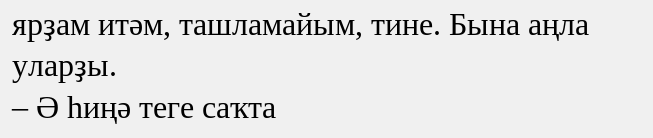ярҙам итәм, ташламайым, тине. Бына аңла уларҙы.
– Ә һиңә теге саҡта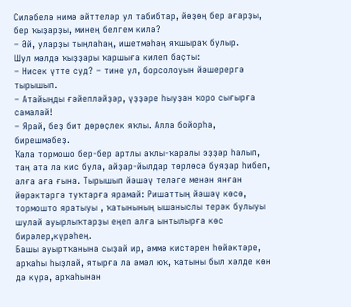Силәбелә нимә әйттеләр ул табибтар, йөҙөң бер ағарҙы, бер ҡыҙарҙы, минең белгем килә?
– Әй, уларҙы тыңлаһаң, ишетмәһәң яҡшыраҡ булыр.
Шул мәлдә ҡыҙҙары ҡаршыға килеп баҫты:
– Нисек үтте суд? – тине ул, борсолоуын йәшерергә тырышып.
– Атайыңды ғәйепләйҙәр, үҙҙәре һыуҙан ҡоро сығырға самалай!
– Ярай, беҙ бит дөрөҫлек яҡлы. Алла бойорһа, бирешмәбеҙ.
Ҡала тормошо бер-бер артлы аҡлы-ҡаралы эҙҙәр һалып, таң ата ла кис була, айҙар-йылдар төрлөсә буяҙар һибеп, алға аға ғына. Тырышып йәшәү теләге менән янған йөрәктәргә туҡтарға ярамай: Ришаттың йәшәү көсө, тормошто яратыуы , ҡатынының ышаныслы терәк булыуы шулай ауырлыҡтарҙы еңеп алға ынтылырға көс бирәлер,күрәһең.
Башы ауыртҡанына сыҙай ир, әммә кистәрен һөйәктәре, арҡаһы һыҙлай, ятырға ла әмәл юҡ, ҡатыны был хәлде көн дә күрә, арҡаһынан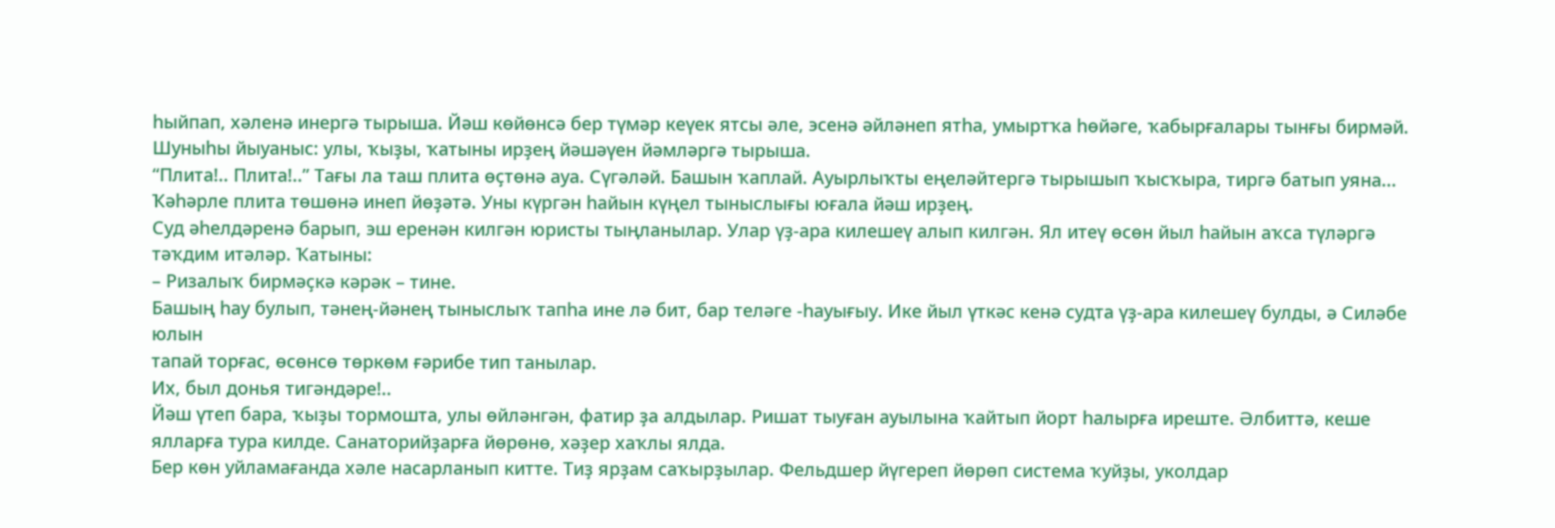һыйпап, хәленә инергә тырыша. Йәш көйөнсә бер түмәр кеүек ятсы әле, эсенә әйләнеп ятһа, умыртҡа һөйәге, ҡабырғалары тынғы бирмәй. Шуныһы йыуаныс: улы, ҡыҙы, ҡатыны ирҙең йәшәүен йәмләргә тырыша.
“Плита!.. Плита!..” Тағы ла таш плита өҫтөнә ауа. Сүгәләй. Башын ҡаплай. Ауырлыҡты еңеләйтергә тырышып ҡысҡыра, тиргә батып уяна...
Ҡәһәрле плита төшөнә инеп йөҙәтә. Уны күргән һайын күңел тыныслығы юғала йәш ирҙең.
Суд әһелдәренә барып, эш еренән килгән юристы тыңланылар. Улар үҙ-ара килешеү алып килгән. Ял итеү өсөн йыл һайын аҡса түләргә тәҡдим итәләр. Ҡатыны:
– Ризалыҡ бирмәҫкә кәрәк – тине.
Башың һау булып, тәнең-йәнең тыныслыҡ тапһа ине лә бит, бар теләге -һауығыу. Ике йыл үткәс кенә судта үҙ-ара килешеү булды, ә Силәбе юлын
тапай торғас, өсөнсө төркөм ғәрибе тип танылар.
Их, был донья тигәндәре!..
Йәш үтеп бара, ҡыҙы тормошта, улы өйләнгән, фатир ҙа алдылар. Ришат тыуған ауылына ҡайтып йорт һалырға иреште. Әлбиттә, кеше ялларға тура килде. Санаторийҙарға йөрөнө, хәҙер хаҡлы ялда.
Бер көн уйламағанда хәле насарланып китте. Тиҙ ярҙам саҡырҙылар. Фельдшер йүгереп йөрөп система ҡуйҙы, уколдар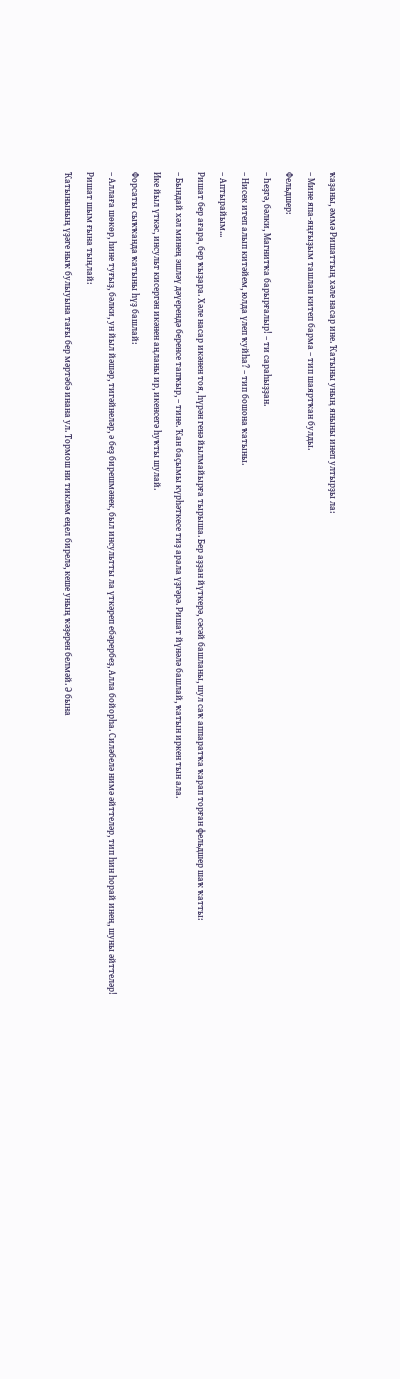ҡаҙаны, әммә Ришаттың хәле насар ине. Ҡатыны уның яныны инеп ултырҙы ла:
– Мине япа-яңғыҙым ташлап китеп барма – тип шаяртҡан булды.
Фельдшер:
– Һеҙгә, бәлки, Магнитҡа барырғалыр! – ти сараһыҙҙан.
– Нисек итеп алып китәйем, юлда үлеп ҡуйһа? – тип бошона ҡатыны.
– Аптырайым...
Ришат бер ағара, бер ҡыҙара. Хәле насар икәнен тоя, һүрән генә йылмайырға тырыша. Бер аҙҙан йүткерә, сәсәй башланы, шул саҡ аппаратҡа ҡарап торған фельдшер шаҡ ҡатты:
– Бындай хәл минең эшләү дәүерендә беренсе тапҡыр, – тине. Ҡан баҫымы күрһәткесе тиҙ арала үҙгәрә. Ришат йүнәлә башлай, ҡатын иркен тын ала.
Ике йыл үткәс, инсульт кисергән икәнен аңланы ир, икенсегә һуҡты шулай.
Форсаты сыҡҡанда ҡатыны һүҙ башлай:
– Аллаға шөкөр, һине туғыҙ, бәлки, ун йыл йәшәр, тигәйнеләр, ә беҙ бирешмәнек, был инсультты ла үткәреп ебәрербеҙ, Алла бойорһа. Силәбелә нимә әйттеләр, тип һин һорай инең, шуны әйттеләр!
Ришат шым ғына тыңлай:
Ҡатынының үҙәге ныҡ булыуына тағы бер мәртәбә инана ул. Тормош ни тиклем еңел бирелә, кеше уның ҡәҙерен белмәй. Ә бына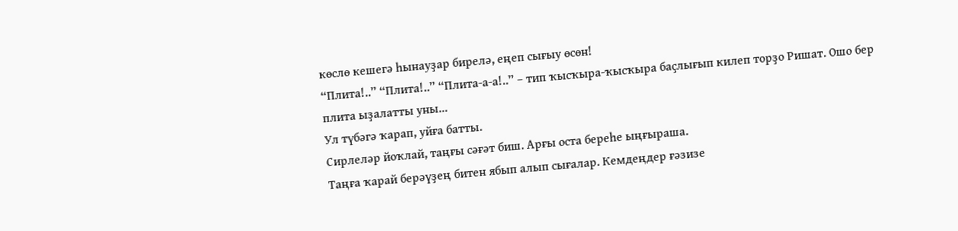көслө кешегә һынауҙар бирелә, еңеп сығыу өсөн!
“Плита!..” “Плита!..” “Плита-а-а!..” – тип ҡысҡыра-ҡысҡыра баҫлығып килеп торҙо Ришат. Ошо бер плита ыҙалатты уны...
Ул түбәгә ҡарап, уйға батты.
Сирлеләр йоҡлай, таңғы сәғәт биш. Арғы оста береһе ыңғыраша.
Таңға ҡарай берәүҙең битен ябып алып сығалар. Кемдеңдер ғәзизе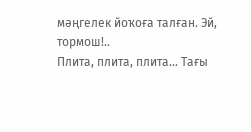мәңгелек йоҡоға талған. Эй, тормош!..
Плита, плита, плита... Тағы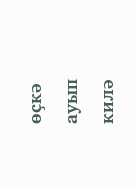өҫкә ауып килә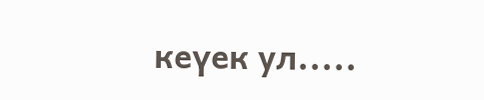кеүек ул.....